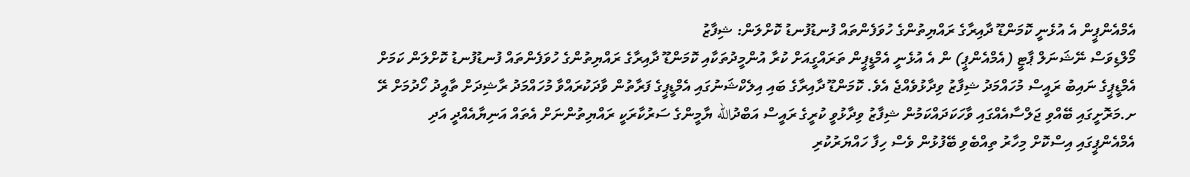އެމްއެންޕީން އެ އުޅެނީ ކޮމަންޑޫ ދާއިރާގެ ރައްޔިތުންގެ ހުވަފެންތައް ފުނޑުފުނޑު ކޮށްލަން: ޝިފާޒު
މޯލްޑިވަސް ނޭޝަނަލް ޕާޓީ (އެމްއެންޕީ) ން އެ އުޅެނީ އެމްޑީޕީން ތަރައްގީއަށް ކުރާ އުންމީދުތަކާއި ކޮމަންޑޫ ދާއިރާގެ ރައްޔިތުންގެ ހުވަފެންތައް ފުނޑުފުނޑު ކޮށްލަން ކަމަށް އެމްޑީޕީގެ ނައިބު ރައީސް މުހައްމަދު ޝިފާޒު ވިދާޅުވެއްޖެ އެވެ. ކޮމަންޑޫ ދާއިރާގެ ބައި އިލެކްޝަނުގައި އެމްޑީޕީގެ ފަރާތުން ވާދަކުރައްވާ މުހައްމަދު ރާޝިދަށް ތާއީދު ހޯދުމަށް ރޭ ށ.މަރޮށީގައި ބޭއްވި ޖަލްސާއެއްގައި ވާހަކަދައްކަމުން ޝިފާޒު ވިދާޅުވީ ކުރީގެ ރައީސް އަބްދުالله ޔާމީންގެ ސަރުކާރަކީ ރައްޔިތުންނަށް އެތައް އަނިޔާއެއްދީ އަދި އެމްއެންޕީގައި އިސްކޮށް މިހާރު ތިއްބެވި ބޭފުޅުން ވެސް ހިފާ ހައްޔަރުކުރި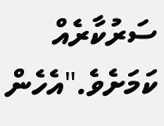ސަރުކާރެއް ކަމަށެވެ."އެހެން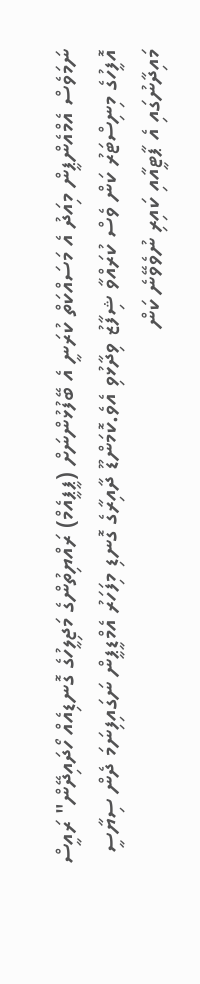ނަމަވެސް އެމްއެންޕީން މިއަދު އެ މަސައްކަތް ކުރަނީ އެ ބޭފުޅުންނަށް (ޕީޕީއެމް) ރައްޔިތުންގެ މަޖިލީހުގެ ގޮނޑިއެއް ހޯދައިދޭން" ރައީސް އޮފީހުގެ މިނިސްޓަރު ކަން ވެސް ކުރައްވާ ޝިފާޒު ވިދާޅުވި އެވެ.ކޮމަންޑޫ ދާއިރާގެ ގޮނޑި މިފަހަރު އެމްޑީޕީން ނަގައިފިނަމަ ދެން ސިޔާސީ މައިދާނުގައި އެ ޕާޓީއާއި ކައިރި ނުވެވޭނެ ކަން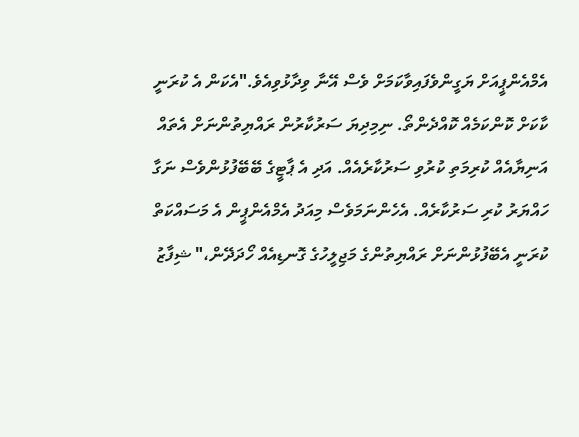އެމްއެންޕީއަށް ޔަގީންވެފައިވާކަމަށް ވެސް އޭނާ ވިދާޅުވިއެވެ."އެކަން އެ ކުރަނީ ކާކަށް ކޮންކަމެއް ކޮއްދެންތޯ. ނިމިދިޔަ ސަރުކާރުން ރައްޔިތުންނަށް އެތައް އަނިޔާއެއް ކުރިމަތި ކުރުވި ސަރުކާރެއެއް. އަދި އެ ޕާޓީގެ ބޭބޭފުޅުންވެސް ނަގާ ހައްޔަރު ކުރި ސަރުކާރެއް. އެހެންނަމަވެސް މިއަދު އެމްއެންޕީން އެ މަސައްކަތް ކުރަނީ އެބޭފުޅުންނަށް ރައްޔިތުންގެ މަޖިލީހުގެ ގޮނޑިއެއް ހޯދަދޭން،" ޝިފާޒު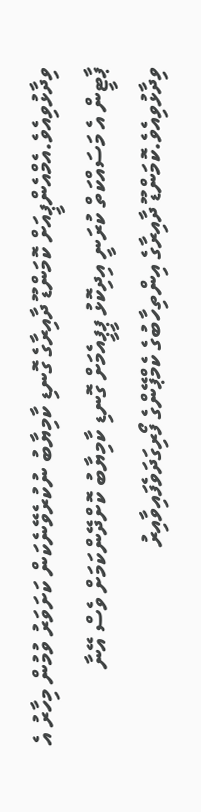ވިދާޅުވިއެވެ.އެމްއެންޕީއަށް ކޮމަންޑޫ ދާއިރާގެ ގޮނޑި ކާމިޔާބު ނުކުރެވޭނެކަން ކަށަވަރު ވުމުން މިހާރު އެ ޕާޓީން އެ މަސައްކަތް ކުރަނީ އިދިކޮޅު ޕީޕީއެމަށް ގޮނޑި ކާމިޔާބު ކޮށްދޭންކަމަށް ވެސް އޭނާ ވިދާޅުވިއެވެ.ކޮމަންޑޫ ދާއިރާގެ އިންތިހާބުގެ ކެމްޕޭންގެ ފޯރިގަދަވެފައިވާއިރު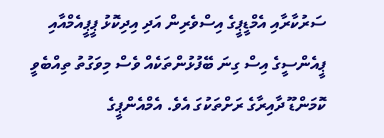ސަރުކާރާއި އެމްޑީޕީގެ އިސްވެރިން އަދި އިދިކޮޅު ޕީޕީއެމްއާއި ޕީއެންސީގެ އިސް ގިނަ ބޭފުޅުންތަކެއް ވެސް މިވަގުތު ތިއްބެވީ ކޮމަންޑޫ ދާއިރާގެ ރަށްތަކުގަ އެވެ. އެމްއެންޕީގެ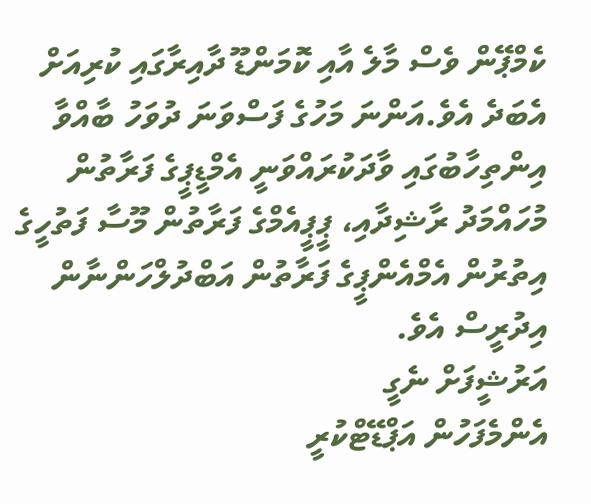ކެމްޕޭން ވެސް މާލެ އާއި ކޮމަންޑޫ ދާއިރާގައި ކުރިއަށް އެބަދެ އެވެ.އަންނަ މަހުގެ ފަސްވަނަ ދުވަހު ބާއްވާ އިންތިހާބުގައި ވާދަކުރައްވަނީ އެމްޑީޕީގެ ފަރާތުން މުހައްމަދު ރާޝިދާއި، ޕީޕީއެމްގެ ފަރާތުން މޫސާ ފަތުހީގެ އިތުރުން އެމްއެންޕީގެ ފަރާތުން އަބްދުލްހަންނާން އިދުރީސް އެވެ.
އަރުޝީފަށް ނެގީ
އެންމެފަހުން އަޕްޑޭޓްކުރީ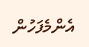އެންމެފަހުން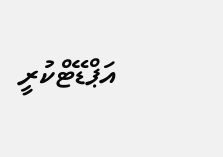އަޕްޑޭޓްކުރީ